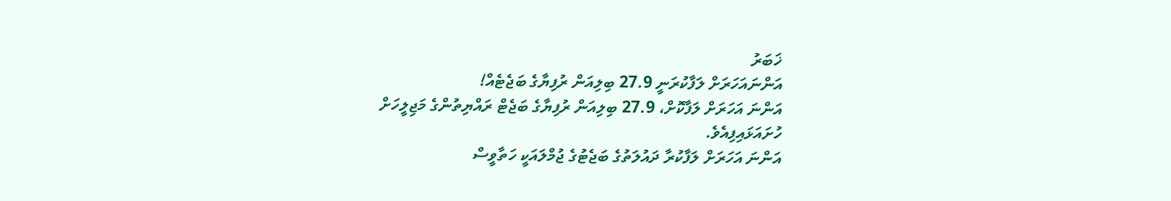ޚަބަރު
އަންނައަހަރަށް ލަފާކުރަނީ 27.9 ބިލިއަން ރުފިޔާގެ ބަޖެޓެއް!
އަންނަ އަހަރަށް ލަފާކޮށް، 27.9 ބިލިއަން ރުފިޔާގެ ބަޖެޓް ރައްޔިތުންގެ މަޖިލީހަށް ހުށައަޅައިފިއެވެ.
އަންނަ އަހަރަށް ލަފާކުރާ ދައުލަތުގެ ބަޖެޓުގެ ޖުމްލައަކީ ހަތާވީސް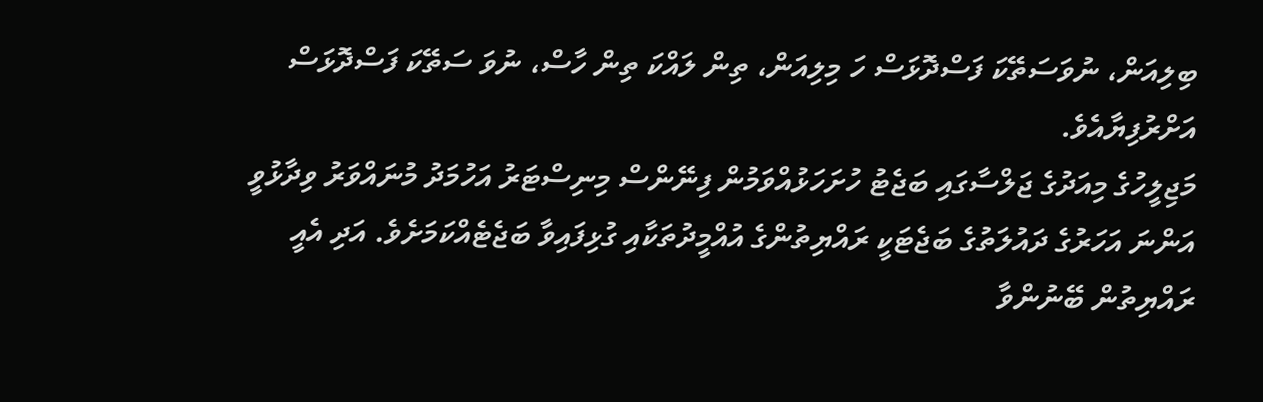ބިލިއަން، ނުވަސަތޭކަ ފަސްދޮޅަސް ހަ މިލިއަން، ތިން ލައްކަ ތިން ހާސް، ނުވަ ސަތޭކަ ފަސްދޮޅަސް އަށްރުފިޔާއެވެ.
މަޖިލީހުގެ މިއަދުގެ ޖަލްސާގައި ބަޖެޓު ހުށަހަޅުއްވަމުން ފިނޭންސް މިނިސްޓަރު އަހުމަދު މުނައްވަރު ވިދާޅުވީ އަންނަ އަހަރުގެ ދައުލަތުގެ ބަޖެޓަކީ ރައްޔިތުންގެ އުއްމީދުތަކާއި ގުޅިފައިވާ ބަޖެޓެއްކަމަށެވެ. އަދި އެއީ ރައްޔިތުން ބޭނުންވާ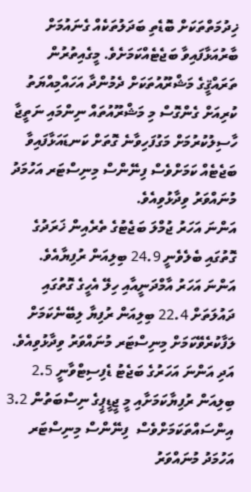ޚިދުމަތްތަކަށް ބޮޑެތި ބަދަލުތަކެއް ގެނައުމަށް ބާރުއަޅާފައިވާ ބަޖެޓެއްކަމަށެވެ. މީގެއިތުރުން ތަރައްޤީގެ މަޝްރޫއުތަކަށް ދެމުންދާ އަހައްމިއްޔަތު ކުރިއަށް ގެންގޮސް މި މަޝްރޫއުތައް ނިންމައި ނަތީޖާ ހާސިލުކުރުމަށް މަގުފަހިވާނެ ގޮތަށް ކަނޑައަޅާފައިވާ ބަޖެޓެއް ކަމަށްވެސް ފިނޭންސް މިނިސްޓަރ އަހުމަދު މުނައްވަރު ވިދާޅުވިއެވެ.
އަންނަ އަހަރު ޖުމްލަ ބަޖެޓުގެ ތެރެއިން ޚަރަދުގެ ގޮތުގައި ބެލެވެނީ 24.9 ބިލިއަން ރުފިޔާއެވެ. އަންނަ އަހަރު އާމްދަނީއާއި ހިލޭ އެހީގެ ގޮތުގައި ދައުލަތަށް 22.4 ބިލިއަން ރުފިޔާ ލިބޭނެކަމަށް ލަފާކުރެވޭކަމަށް މިނިސްޓަރ މުނައްވަރު ވިދާޅުވިއެވެ. އަދި އަންނަ އަހަރުގެ ބަޖެޓު ޑެފިސިޓްވާނީ 2.5 ބިލިއަން ރުފިޔާކަމަށާއި މީ ޖީޑީޕީގެ ނިސްބަތުން 3.2 އިންސައްތަކަމަށްވެސް  ފިނޭންސް މިނިސްޓަރ އަހުމަދު މުނައްވަރު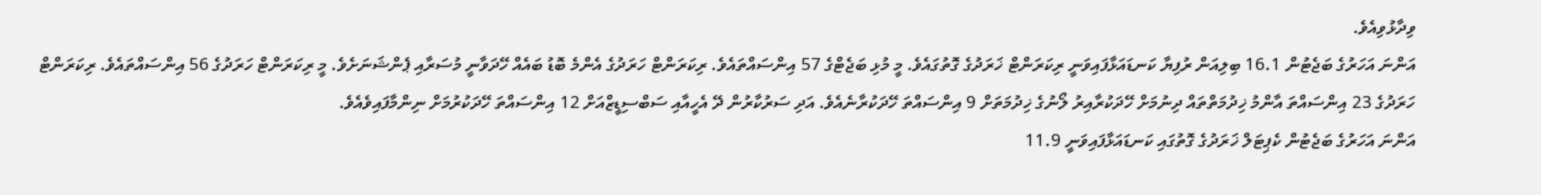ވިދާޅުވިއެވެ.
އަންނަ އަހަރުގެ ބަޖެޓުން 16.1 ބިލިއަން ރުފިޔާ ކަނޑައަޅާފައިވަނީ ރިކަރަންޓް ޚަރަދުގެ ގޮތުގައެވެ. މީ މުޅި ބަޖެޓްގެ 57 އިންސައްތައެވެ. ރިކަރަންޓް ހަރަދުގެ އެންމެ ބޮޑު ބައެއް ހޭދަވާނީ މުސަރާއި ޕެންޝަނަށެވެ. މީ ރިކަރަންޓް ހަރަދުގެ 56 އިންސައްތައެވެ. ރިކަރަންޓް ހަރަދުގެ 23 އިންސައްތަ އާންމު ޚިދުމަތްތައް ދިނުމަށް ހޭދަކުރާއިރު ލޯނުގެ ޚިދުމަތަށް 9 އިންސައްތަ ހޭދަކުރާނެއެވެ. އަދި ސަރުކާރުން ދޭ އެހީއާއި ސަބްސިޑީޒްއަށް 12 އިންސައްތަ ހޭދަކުރުމަށް ނިންމާފައިވެއެވެ.
އަންނަ އަހަރުގެ ބަޖެޓުން ކެޕިޓަލް ޚަރަދުގެ ގޮތުގައި ކަނޑައަޅާފައިވަނީ 11.9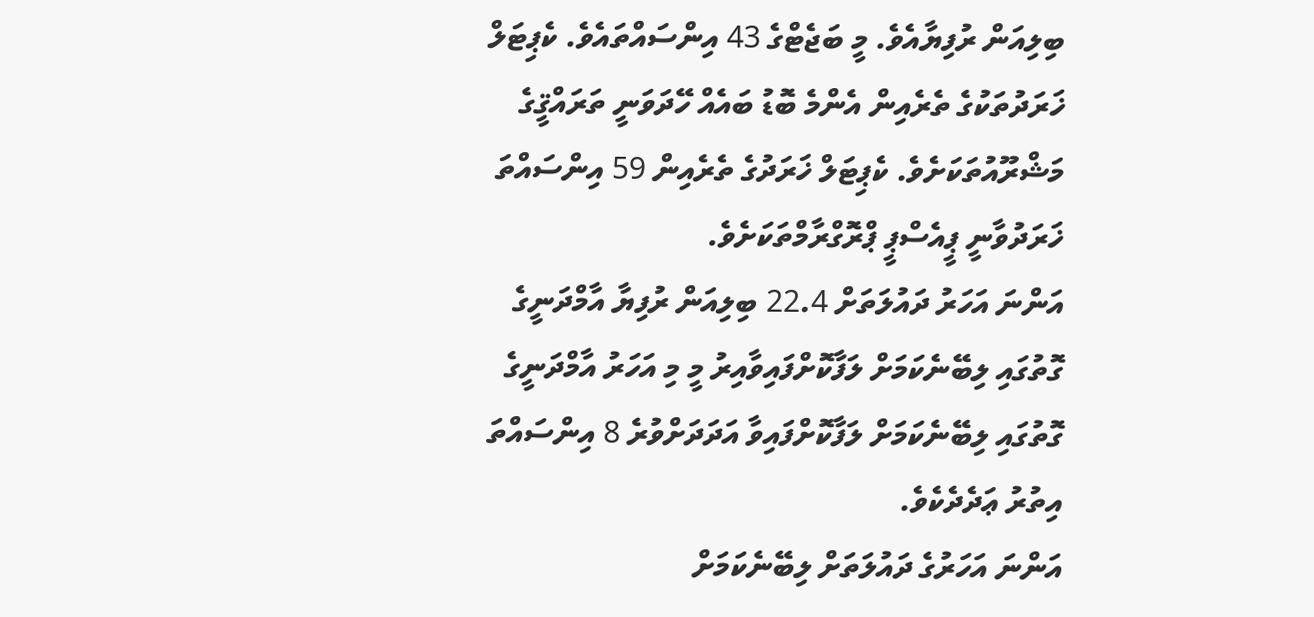ބިލިއަން ރުފިޔާއެވެ. މީ ބަޖެޓްގެ 43 އިންސައްތައެވެ. ކެޕިޓަލް ޚަރަދުތަކުގެ ތެރެއިން އެންމެ ބޮޑު ބައެއް ހޭދަވަނީ ތަރައްޤީގެ މަޝްރޫއުތަކަށެވެ. ކެޕިޓަލް ޚަރަދުގެ ތެރެއިން 59 އިންސައްތަ ޚަރަދުވާނީ ޕީއެސްޕީ ޕްރޮގްރާމްތަކަށެވެ.
އަންނަ އަހަރު ދައުލަތަށް 22.4 ބިލިއަން ރުފިޔާ އާމްދަނީގެ ގޮތުގައި ލިބޭނެކަމަށް ލަފާކޮށްފައިވާއިރު މީ މި އަހަރު އާމްދަނީގެ ގޮތުގައި ލިބޭނެކަމަށް ލަފާކޮށްފައިވާ އަދަދަށްވުރެ 8 އިންސައްތަ އިތުރު ޢަދެދެކެވެ.
އަންނަ އަހަރުގެ ދައުލަތަށް ލިބޭނެކަމަށް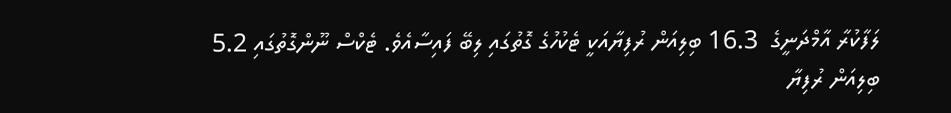ލަފާކުރާ އާމްދަނީގެ  16.3 ބިލިއަން ރުފިޔާއަކީ ޓެކުހުގެ ގޮތުގައި ލިބޭ ފައިސާއެވެ. ޓެކްސް ނޫންގޮތުގައި 5.2 ބިލިއަން ރުފިޔާ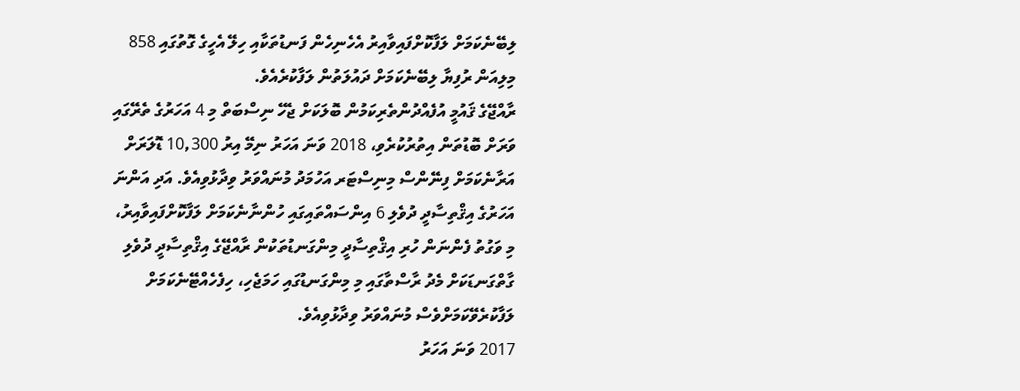ލިބޭނެކަމަށް ލަފާކޮށްފައިވާއިރު އެހެނިހެން ފަނޑުތަކާއި ހިލޭ އެހީގެ ގޮތުގައި 858 މިލިއަން ރުފިޔާ ލިބޭނެކަމަށް ދައުލަތުން ލަފާކުރެއެވެ.
ރާއްޖޭގެ ޤައުމީ އުފެއްދުންތެރިކަމުން ބޮލަކަށް ޖެހޭ ނިސްބަތް މި 4 އަހަރުގެ ތެރޭގައި ވަރަށް ބޮޑުތަން އިތުރުކުރެވި، 2018 ވަނަ އަހަރު ނިމޭ އިރު 10,300 ޑޮލަރަށް އަރާނެކަމަށް ފިނޭންސް މިނިސްޓަރ އަހުމަދު މުނައްވަރު ވިދާޅުވިއެވެ. އަދި އަންނަ އަހަރުގެ އިޤްތިސާދީ ދުވެލި 6 އިންސައްތައިގައި ހުންނާނެކަމަށް ލަފާކޮށްފައިވާއިރު، މި ވަގުތު ފެންނަން ހުރި އިޤްތިސާދީ މިންގަނޑުތަކުން ރާއްޖޭގެ އިޤްތިސާދީ ދުވެލި ގާތްގަނޑަކަށް މެދު ރާސްތާގައި މި މިންގަނޑުގައި ހަމަޖެހި، ހިފެހެއްޓޭނެކަމަށް ލަފާކުރެވޭކަމަށްވެސް މުނައްވަރު ވިދާޅުވިއެވެ.
2017 ވަނަ އަހަރު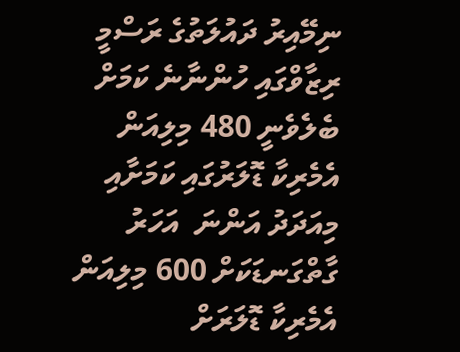ނިމޭއިރު ދައުލަތުގެ ރަސްމީ ރިޒާވްގައި ހުންނާނެ ކަމަށް ބެލެވެނީ 480 މިލިއަން އެމެރިކާ ޑޮލަރުގައި ކަމަށާއި  މިއަދަދު އަންނަ  އަހަރު ގާތްގަނޑަކަށް 600 މިލިއަން އެމެރިކާ ޑޮލަރަށް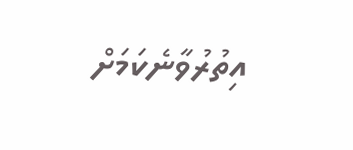އިތުރުވާނެކަމަށް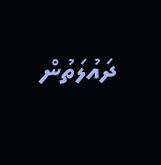ދައުލަތުން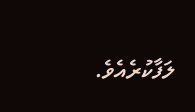ލަފާކުރެއެވެ.